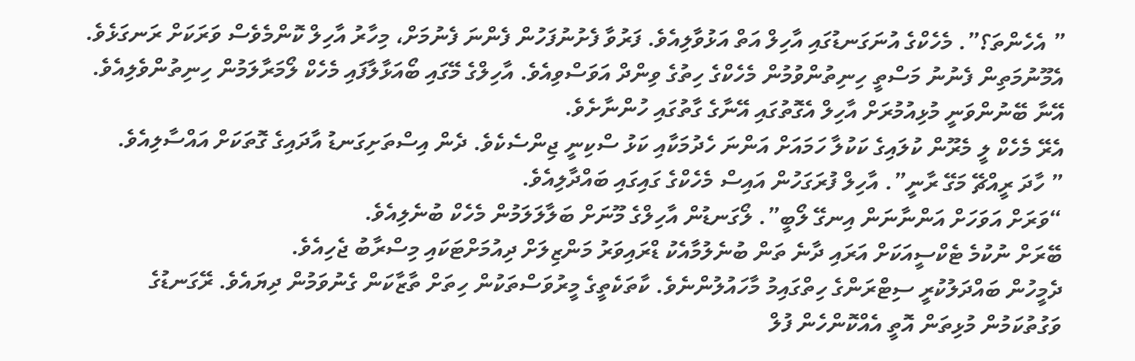” އެހެންތަ؟”. މެހެކްގެ އުނަގަނޑުގައި އާހިލް އަތް އަޅުވާލިއެވެ. ފަރުވާ ފެށުނުފަހުން ފެންނަ ފެނުމަށް، މިހާރު އާހިލް ކޮންމެވެސް ވަރަކަށް ރަނގަޅެވެ. އެމޫނުމަތިން ފެނުނު މަސްތީ ހިނިތުންވުމުން މެހެކްގެ ހިތުގެ ވިންދް އަވަސްވިއެވެ. އާހިލްގެ މޭގައި ބޯއަޅާލާފައި މެހެކް ލޯމަރާލަމުން ހިނިތުންވެލިއެވެ. އޭނާ ބޭނުންވަނީ މުޅިއުމުރަށް އާހިލް އެގޮތުގައި އޭނާގެ ގާތުގައި ހުންނާށެވެ.
އެރޭ މެހެކް ލީ މެރޫން ކުލައިގެ ކަކުލާ ހަމައަށް އަންނަ ހެދުމަކާއި ކަޅު ސްކިނީ ޖިންސެކެވެ. ދެން އިސްތަށިގަނޑު އާދައިގެ ގޮތަކަށް އައްސާލިއެވެ.
” ހާދަ ރީއްޗޭ މަގޭ ރާނީ”. އާހިލް ފުރަގަހުން އައިސް މެހެކްގެ ގައިގައި ބައްދާލިއެވެ.
“ވަރަށް އަވަހަށް އަންނާނަން އިނގޭ ލޯބީ”. ލޯގަނޑުން އާހިލްގެ މޫނަށް ބަލާލަލަމުން މެހެކް ބުނެލިއެވެ.
ބޭރަށް ނުކުމެ ޓެކްސީއަކަށް އަރައި ދާނެ ތަން ބުނެލުމާއެކު ޑްރައިވަރު މަންޒިލަށް ދިއުމަށްޓަކައި މިސްރާބު ޖެހިއެވެ.
ދެމީހުން ބައްދަލުކުރީ ސިޓްރަންގެ ހިތްގައިމު މާހައުލުންނެވެ. ކާތަކެތީގެ މީރުވަސްތަކުން ހިތަށް ތާޒާކަން ގެނުވަމުން ދިޔައެވެ. ރޭގަނޑުގެ ވަގުތުކަމުން މުޅިތަން އޮތީ އެއްކޮންހެން ފުލް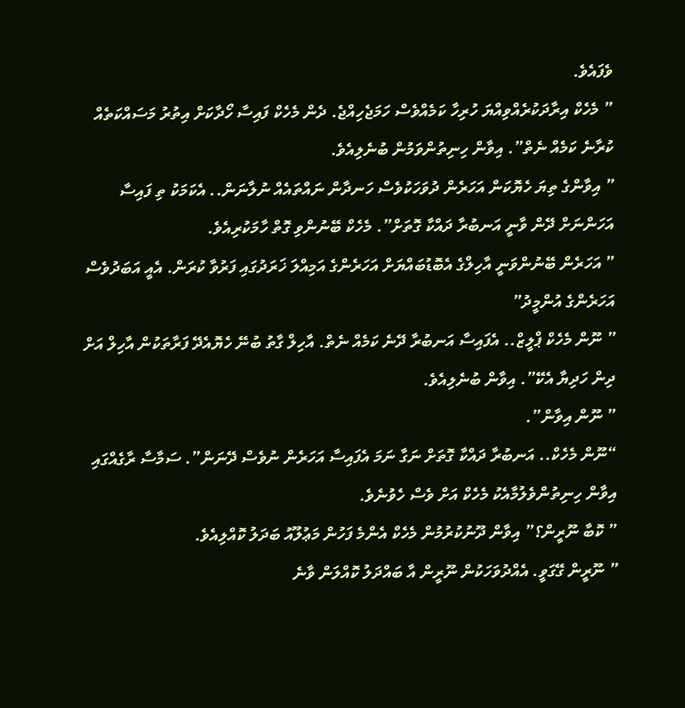ވެފައެވެ.
” މެހެކް އިރާދަކުރެއްވިއްޔަ ހުރިހާ ކަމެއްވެސް ހަމަޖެހިއްޖެ. ދެން މެހެކް ފައިސާ ހޯދާކަށް އިތުރު މަސައްކަތެއް ކުރާނެ ކަމެއް ނެތް”. އިވާން ހިނިތުންވަމުން ބުނެލިއެވެ.
” އިވާންގެ ތިޔަ ހެޔޮކަން އަހަރެން ދުވަހަކުވެސް ހަނދާން ނައްތައެއް ނުލާނަން.. އެކަމަކު ތި ފައިސާ އަހަންނަށް ދޭން ވާނީ އަނބުރާ ދައްކާ ގޮތަށް”. މެހެކް ބޭނުންވި ގޮތް ހާމަކުރިއެވެ.
” އަހަރެން ބޭނުންވަނީ އާހިލްގެ އެބޮޑުބައްޔަށް އަހަރެންގެ އަމިއްލަ ޚަރަދުގައި ފަރުވާ ކުރަން. އެއީ އަބަދުވެސް އަހަރެންގެ އުންމީދު”
” ނޫން މެހެކް ޕްލީޒް.. އެފައިސާ އަނބުރާ ދޭނެ ކަމެއް ނެތް. އާހިލް ގާތު ބުނޭ ހެޔޮއެދޭ ފަރާތަކުން އާހިލް އަށް ދިން ހަދިޔާ އެކޭ”. އިވާން ބުނެލިއެވެ.
” ނޫން އިވާން”.
“ނޫން މެހެކް.. އަނބުރާ ދައްކާ ގޮތަށް ނަގާ ނަމަ އެފައިސާ އަހަރެން ނުވެސް ދޭނަން”. ސަމާސާ ރާގެއްގައި އިވާން ހިނިތުންވެލުމާއެކު މެހެކް އަށް ވެސް ހެވުނެވެ.
” ކޮބާ ނޫރީން؟” އިވާން ދޫނުކުރުމުން މެހެކް އެންމެ ފަހުން މަޢުލޫއު ބަދަލު ކޮއްލިއެވެ.
” ނޫރީން ގޭގަވީ. އެއްދުވަހަކުން ނޫރީން އާ ބައްދަލު ކޮއްލަން ވާނެ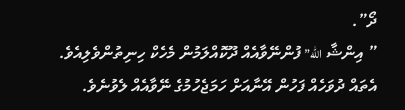ދޯ”.
” އިންޝާ الله” ފުންނޭވާއެއް ދޫކޮއްލަމުން މެހެކް ހިނިތުންވެލިއެވެ. އެތައް ދުވަހެއް ފަހުން އޭނާއަށް ހަމަޖެހުމުގެ ނޭވާއެއް ލެވުނެވެ.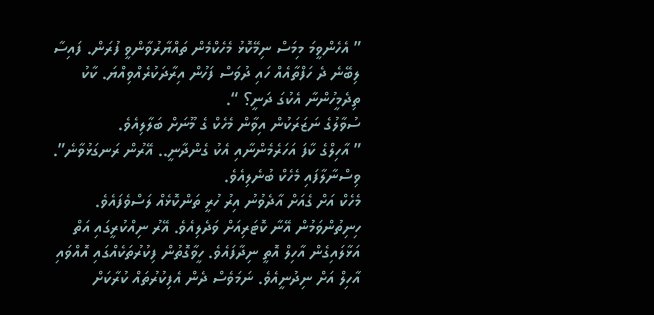” އެހެންވީމަ މިމަސް ނިމޭކޮޅު މެހެކްމެން ތައްޔާރުވާންވީ ފުރަން. ފައިސާ ލިބޭނެ ދެ ހަފްތާއެއް ހައި ދުވަސް ފަހުން އިރާދަކުރެއްވިއްޔަ. ކާކު ތިދެމީހުންނާ އެކުގަ ދަނީ؟ “.
ސުވާލުގެ ނަޒަރަކުން އިވާން މެހެކް ގެ މޫނަށް ބަލާލިއެވެ.
” އާހިލްގެ ކާފަ އަހަރެމެންނާއި އެކު ގެންދާނީ.. އޭރުން ރަނގަޅުވާނެ”. ވިސްނާލާފައި މެހެކް ބުނެލިއެވެ.
މެހެކް އަށް ގެއަށް އާދެވުނު އިރު ހުރީ ތަންކޮޅެއް ލަސްވެފައެވެ. ހިނިތުންވަމުން އޭނާ ކޮޓަރިއަށް ވަދެލިއެވެ. އޭރު ނިއްކުރީގައި އަތް އަޅާލައިގެން އާހިލް އޮތީ ނިދާފައެވެ. ހީވާގޮތުން ފިކުރުތަކެއްގައި އޮއްވައި އާހިލް އަށް ނިދުނީއެވެ. ނަމަވެސް ދެން އެފިކުރުތައް ކުރާކަށް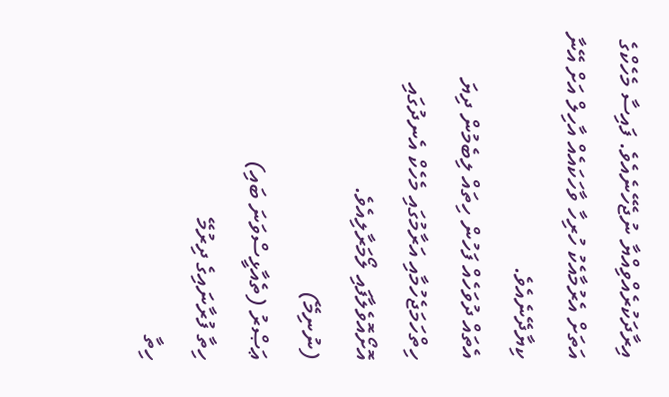އިރާދަކުރެއްވިއްޔާ ނުޖެހޭނެއެވެ. ފައިސާ މެހެކްގެ އަތަށް އެރުމާއެކު ހުރިހާ ވާހަކައެއް އާހިލް އަށް އޭނާ ކިޔާދޭނެއެވެ.
އެތައް ދުވަހެއް ފަހުން ހިތައް ލިބެމުން ދިޔަ ހިތްހަމަޖެހުމާއި އަރާމުގައި މެހެކް އެނދުގައި އޮށޯއޮވެލާފައި ލޯމަރާލިއެވެ.
(ނުނިމޭ)
ޢަޞްރު (ތެއާޅީސްވަނަ ބައި)
ހިތާ ފުރާނައިގެ ދިރުމޭ
ހިތާ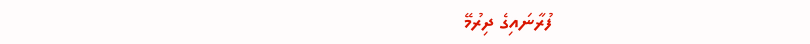ފުރާނައިގެ ދިރުމޭ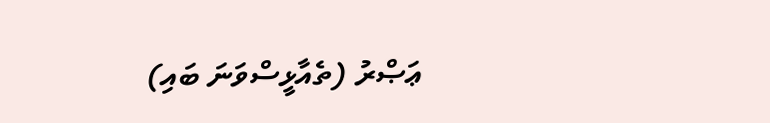ޢަޞްރު (ތެއާޅީސްވަނަ ބައި)